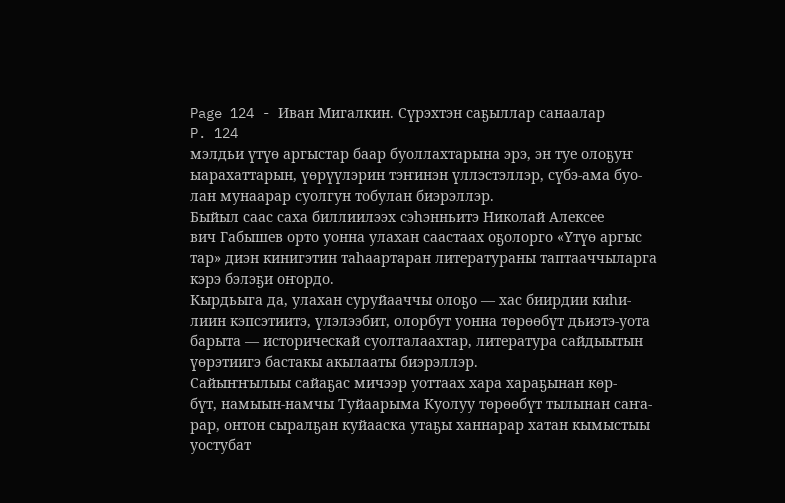Page 124 - Иван Мигалкин. Сүрэхтэн саҕыллар санаалар
P. 124
мэлдьи үтүө аргыстар баар буоллахтарына эрэ, эн туе олоҕуҥ
ыарахаттарын, үөрүүлэрин тэҥинэн үллэстэллэр, сүбэ-ама буо-
лан мунаарар суолгун тобулан биэрэллэр.
Быйыл саас саха биллиилээх сэһэнньитэ Николай Алексее
вич Габышев орто уонна улахан саастаах оҕолорго «Үтүө аргыс
тар» диэн кинигэтин таһаартаран литератураны таптааччыларга
кэрэ бэлэҕи оҥордо.
Кырдьыга да, улахан суруйааччы олоҕо — хас биирдии киһи-
лиин кэпсэтиитэ, үлэлээбит, олорбут уонна төрөөбүт дьиэтэ-уота
барыта — историческай суолталаахтар, литература сайдыытын
үөрэтиигэ бастакы акылааты биэрэллэр.
Сайыҥҥылыы сайаҕас мичээр уоттаах хара хараҕынан көр-
бүт, намыын-намчы Туйаарыма Куолуу төрөөбүт тылынан саҥа-
рар, онтон сыралҕан куйааска утаҕы ханнарар хатан кымыстыы
уостубат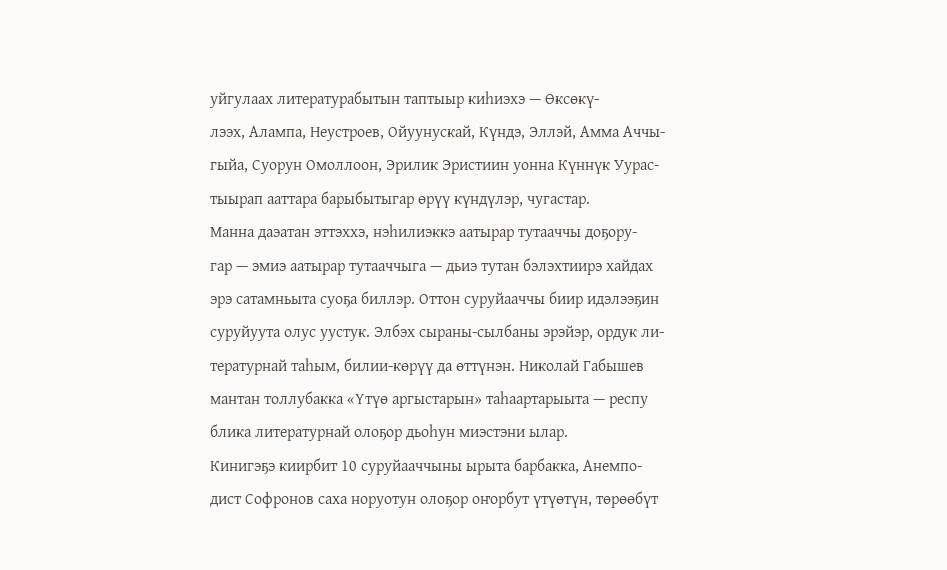уйгулаах литературабытын таптыыр киһиэхэ — Өксөкү-
лээх, Алампа, Неустроев, Ойуунускай, Күндэ, Эллэй, Амма Аччы-
гыйа, Суорун Омоллоон, Эрилик Эристиин уонна Күннүк Уурас-
тыырап ааттара барыбытыгар өрүү күндүлэр, чугастар.
Манна даэатан эттэххэ, нэһилиэккэ аатырар тутааччы доҕору-
гар — эмиэ аатырар тутааччыга — дьиэ тутан бэлэхтиирэ хайдах
эрэ сатамньыта суоҕа биллэр. Оттон суруйааччы биир идэлээҕин
суруйуута олус уустук. Элбэх сыраны-сылбаны эрэйэр, ордук ли-
тературнай таһым, билии-көрүү да өттүнэн. Николай Габышев
мантан толлубакка «Үтүө аргыстарын» таһаартарыыта — респу
блика литературнай олоҕор дьоһун миэстэни ылар.
Кинигэҕэ киирбит 10 суруйааччыны ырыта барбакка, Анемпо-
дист Софронов саха норуотун олоҕор оҥорбут үтүөтүн, төрөөбүт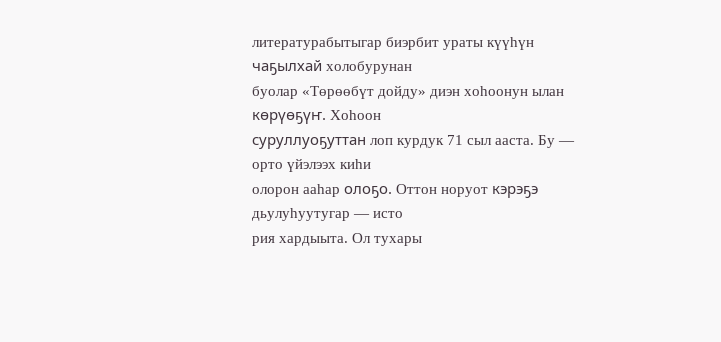литературабытыгар биэрбит ураты күүһүн чаҕылхай холобурунан
буолар «Төрөөбүт дойду» диэн хоһоонун ылан көрүөҕүҥ. Хоһоон
суруллуоҕуттан лоп курдук 71 сыл ааста. Бу — орто үйэлээх киһи
олорон ааһар олоҕо. Оттон норуот кэрэҕэ дьулуһуутугар — исто
рия хардыыта. Ол тухары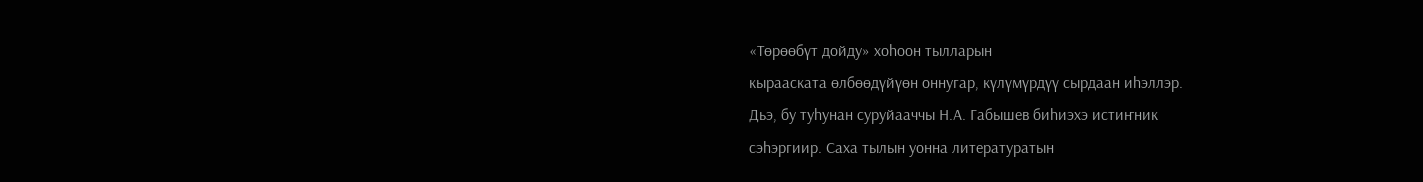«Төрөөбүт дойду» хоһоон тылларын
кырааската өлбөөдүйүөн оннугар, күлүмүрдүү сырдаан иһэллэр.
Дьэ, бу туһунан суруйааччы Н.А. Габышев биһиэхэ истиҥник
сэһэргиир. Саха тылын уонна литературатын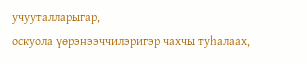учууталларыгар,
оскуола үөрэнээччилэригэр чахчы туһалаах,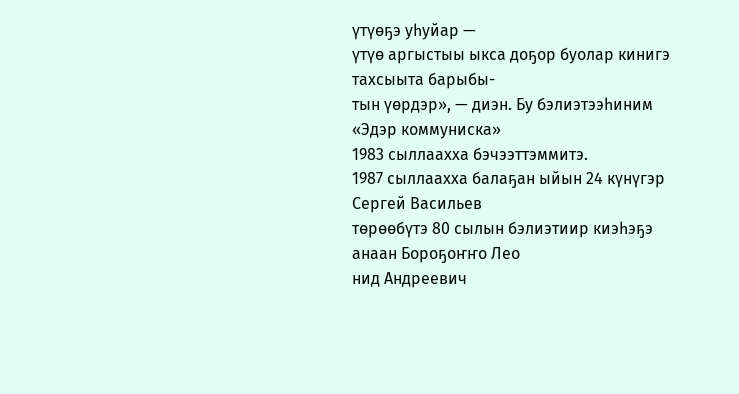үтүөҕэ уһуйар —
үтүө аргыстыы ыкса доҕор буолар кинигэ тахсыыта барыбы-
тын үөрдэр», — диэн. Бу бэлиэтээһиним «Эдэр коммуниска»
1983 сыллаахха бэчээттэммитэ.
1987 сыллаахха балаҕан ыйын 24 күнүгэр Сергей Васильев
төрөөбүтэ 80 сылын бэлиэтиир киэһэҕэ анаан Бороҕоҥҥо Лео
нид Андреевич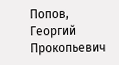Попов, Георгий Прокопьевич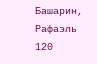Башарин, Рафаэль
120